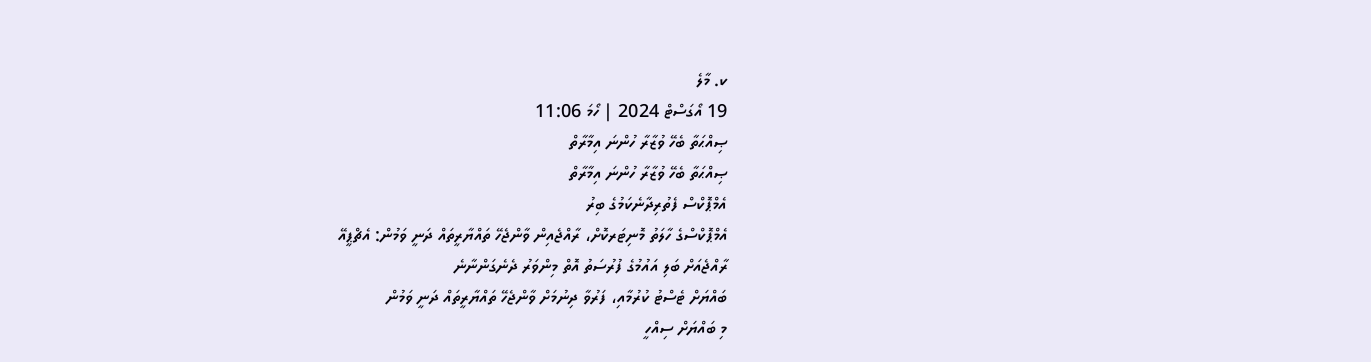ކ. މާލެ
19 އޯގަސްޓް 2024 | ހޯމަ 11:06
ޞިއްޙަތާ ބެހޭ ވުޒާރާ ހުންނަ އިމާރާތް
ޞިއްޙަތާ ބެހޭ ވުޒާރާ ހުންނަ އިމާރާތް
އެމްޕޮކްސް ފެތުރިދާނެކަމުގެ ބިރު
އެމްޕޮކްސްގެ ހާލަތު މޮނިޓަރކޮށް، ރާއްޖެއިން ވާންޖެހޭ ތައްޔާރީތައް ދަނީ ވަމުން: އެޗްޕީއޭ
ރާއްޖެއަށް ބަލި އައުމުގެ ފުރުސަތު އޮތް މިންވަރު ދެނެގަންނާނެ
ބައްޔަށް ޓެސްޓު ކުރުމާއި، ފަރުވާ ދިނުމަށް ވާންޖެހޭ ތައްޔާރީތައް ދަނީ ވަމުން
މި ބައްޔަށް ސިއްހީ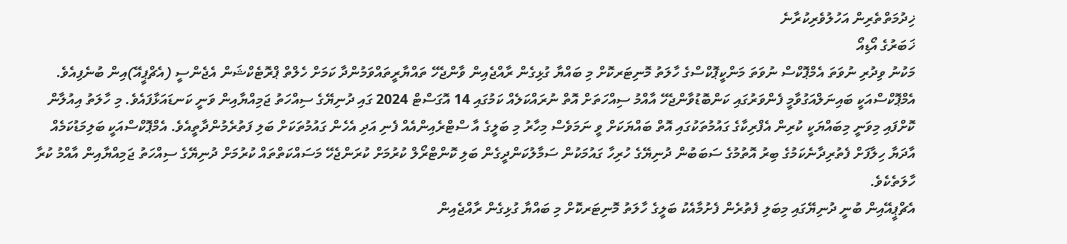ޚިދުމަތްތެރިން އަހުލުވެރިކުރާނެ
ޚަބަރުގެ އޯޑިއޯ
މަކުނު ވިދުރި ނުވަތަ އެމްޕޮކްސް ނުވަތަ މަންކީޕޮކްސްގެ ހާލަތު މޮނިޓަރކޮށް މި ބައްޔާ ގުޅިގެން ރާއްޖެއިން ވާންޖެހޭ ތައްޔާރީތައްވަމުންދާ ކަމަށް ހެލްތް ޕްރޮޓެކްޝަން އެޖެންސީ (އެޗްޕީއޭ)އިން ބުނެފިއެވެ.
އެމްޕޮކްސްއަކީ ބައިނަލްއަގުވާމީ ފެންވަރުގައި ކަންބޮޑުވާންޖެހޭ އާއްމު ސިއްހަތަށް އޮތް ނުރައްކަލެއް ކަމުގައި 14 އޮގަސްޓް 2024 ގައި ދުނިޔޭގެ ސިއްހަތު ޖަމިއްޔާއިން ވަނީ ކަނޑައަޅާފައެވެ. މި ހާލަތު އިއުލާން ކޮށްފައި މިވަނީ މިބައްޔަކީ ކުރިން އެފްރިކާގެ ގައުމުތަކުގައި އޮތް ބައްޔަކަށް ވީ ނަމަވެސް މިހާރު މި ބަލީގެ އާ ސްޓްރެއިންއެއް ފެނި އަދި އެހެން ގައުމުތަކަށް ބަލި ފަތުރެމުންދާތީއެވެ. އެމްޕޮކްސްއަކީ ބަލިމަޑުކަމެއް އާދަޔާ ހިލާފަށް ފެތުރިދާނެކަމުގެ ބިރު އޮތުމުގެ ސަބަބުން ދުނިޔޭގެ ހުރިހާ ގައުމަކުން ސަމާލުކަންދީގެން ބަލި ކޮންޓްރޯލް ކުރުމަށް ކުރަންޖެހޭ މަސައްކަތްތައް ކުރުމަށް ދުނިޔޭގެ ސިއްހަތު ޖަމިއްޔާއިން އާއްމު ކުރާ ހާލަތެކެވެ.
އެޗްޕީއޭއިން ބުނީ ދުނިޔޭގައި މިބަލި ފެތުރެން ފެށުމާއެކު ބަލީގެ ހާލަތު މޮނިޓަރކޮށް މި ބައްޔާ ގުޅިގެން ރާއްޖެއިން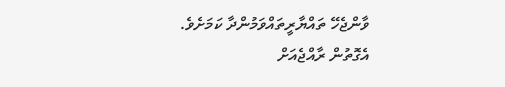ވާންޖެހޭ ތައްޔާރީތައްވަމުންދާ ކަމަށެވެ.
އެގޮތުން ރާއްޖެއަށް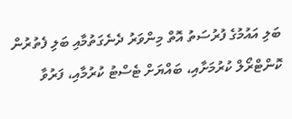ބަލި އައުމުގެ ފުރުސަތު އޮތް މިންވަރު ދެނެގަތުމާއި ބަލި ފެތުރުން ކޮންޓްރޯލް ކުރުމަށާއި، ބައްޔަށް ޓެސްޓު ކުރުމާއި، ފަރުވާ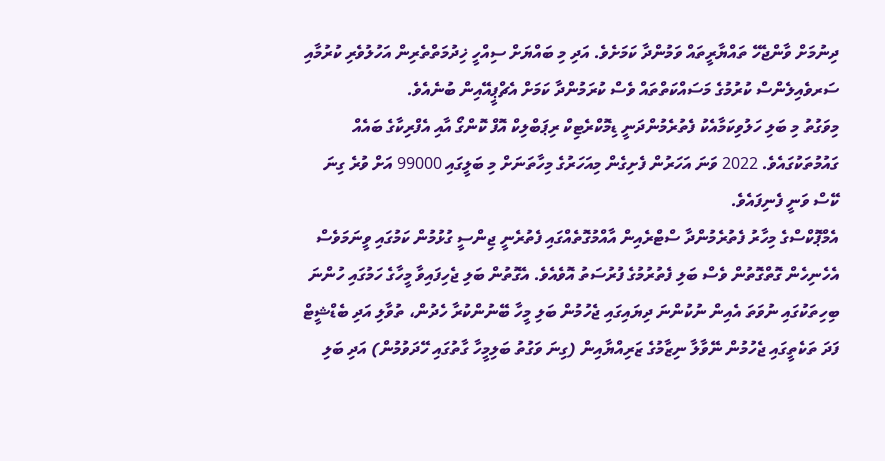ދިނުމަށް ވާންޖެހޭ ތައްޔާރީތައް ވަމުންދާ ކަމަށެވެ. އަދި މި ބައްޔަށް ސިއްހީ ޚިދުމަތްތެރިން އަހުލުވެރި ކުރުމާއި ސަރވެއިލެންސް ކުރުމުގެ މަސައްކަތްތައް ވެސް ކުރަމުންދާ ކަމަށް އެޗްޕީއޭއިން ބުނެއެވެ.
މިވަގުތު މި ބަލި ހަލުވިކަމާއެކު ފެތުރެމުންދަނީ ޑިމޮކްރެޓިކް ރިޕަބްލިކް އޮފް ކޮންގޯ އާއި އެފްރިކާގެ ބައެއް ގައުމުތަކުގައެވެ. 2022 ވަނަ އަހަރުން ފެށިގެން މިއަހަރުގެ މިހާތަނަށް މި ބަލީގައި 99000 އަށް ވުރެ ގިނަ ކޭސް ވަނީ ފެނިފައެވެ.
އެމްޕޮކްސްގެ މިހާރު ފެތުރެމުންދާ ސްޓްރެއިން އާއްމުގޮތެއްގައި ފެތުރެނީ ޖިންސީ ގުޅުމުން ކަމުގައި ވީނަމަވެސް އެހެނިހެން ގޮތްގޮތުން ވެސް ބަލި ފެތުރުމުގެ ފުރުސަތު އޮވެއެވެ. އެގޮތުން ބަލި ޖެހިފައިވާ މީހާގެ ހަމުގައި ހުންނަ ބިހިތަކުގައި ނުވަތަ އެއިން ނުކުންނަ ދިޔައިގައި ޖެހުމުން ބަލި މީހާ ބޭނުންކުރާ ހެދުން، ތުވާލި އަދި ބެޑްޝީޓް ފަދަ ތަކެތީގައި ޖެހުމުން ނޭވާލާ ނިޒާމުގެ ޒަރިއްޔާއިން (ގިނަ ވަގުތު ބަލިމީހާ ގާތުގައި ހޭދަވުމުން) އަދި ބަލި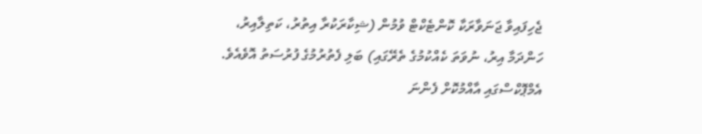ޖެހިފައިވާ ޖަނަވާރަކާ ކޮންޓެކްޓް ވުމުން (ޝިކާރަކުރާ އިތުރު، ކަތިލާއިރު، ހަންދަމާ އިރު، ނުވަތަ ކެއްކުމުގެ ތެރޭގައި) ބަލި ފެތުރުމުގެ ފުރުސަތު އޮވެއެވެ.
އެމްޕޮކްސްގައި އާއްމުކޮށް ފެންނަ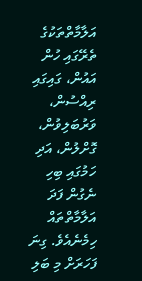އަލާމާތްތަކުގެ ތެރޭގައި ހުން އައުން، ގައިގައި ރިއްސުން، ވަރުބަލިވުން، ގޮށްލުން، އަދި ހަމުގައި ބިހި ނެގުން ފަދަ އަލާމާތްތައް ހިމެނެއެވެ. ގިނަ ފަހަރަށް މި ބަލި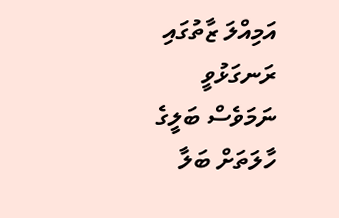އަމިއްލަ ޒާތުގައި ރަނގަޅުވީ ނަމަވެސް ބަލީގެ ހާލަތަށް ބަލާ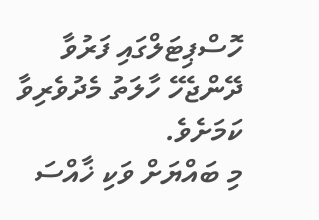ހޮސްޕިޓަލްގައި ފަރުވާ ދޭންޖެހޭ ހާލަތު މެދުވެރިވާ ކަމަށެވެ.
މި ބައްޔަށް ވަކި ޚާއްސަ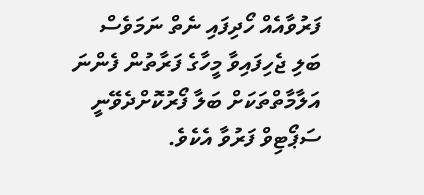ފަރުވާއެއް ހޯދިފައި ނެތް ނަމަވެސް ބަލި ޖެހިފައިވާ މީހާގެ ފަރާތުން ފެންނަ އަލާމާތްތަކަށް ބަލާ ފޯރުކޮށްދެވޭނީ ސަޕޯޓިވް ފަރުވާ އެކެވެ.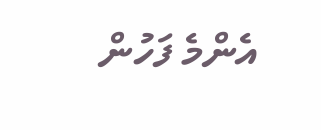އެންމެ ފަހުން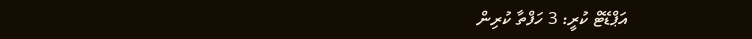އަޕްޑޭޓް ކުރީ: 3 ހަފްތާ ކުރިން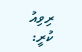ރިވިއު ކުރީ: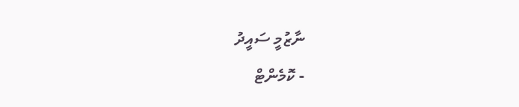ނާޒުމީ ސައީދު
- ކޮމެންޓް